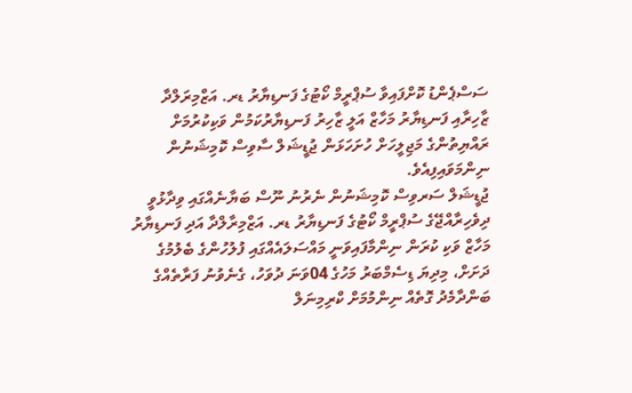ސަސްޕެންޑު ކޮށްފައިވާ ސުޕްރީމް ކޯޓުގެ ފަނޑިޔާރު ޑރ. އަޒްމިރަލްދާ ޒާހިރާއި ފަނޑިޔާރު މަހާޒް އަލީ ޒާހިރު ފަނޑިޔާރުކަމުން ވަކިކުރުމަށް ރައްޔިތުންގެ މަޖިލީހަށް ހުށަހަޅަން ޖުޑީޝަލް ސާވިސް ކޮމިޝަނުން ނިންމަވައިފިއެވެ.
ޖުޑީޝަލް ސަރވިސް ކޮމިޝަނުން ނެރުނު ނޫސް ބަޔާނެއްގައި ވިދާޅުވީ ދިވެހިރާއްޖޭގެ ސުޕްރީމް ކޯޓުގެ ފަނޑިޔާރު ޑރ. އަޒްމިރާލްދާ އަދި ފަނޑިޔާރު މަހާޒް ވަކި ކުރަން ނިންމާފައިވަނީ މައްސަލައެއްގައި ފުލުހުންގެ ބެލުމުގެ ދަށަށް، މިދިޔަ ޑިސެމްބަރު މަހުގެ 04ވަނަ ދުވަހު، ގެނެވުނު ފަރާތެއްގެ ބަންދާމެދު ގޮތެއް ނިންމުމަށް ކްރިމިނަލް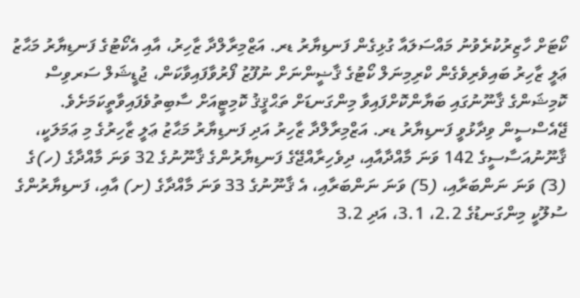ކޯޓަށް ހާޒިރުކުރެވުނު މައްސަލައާ ގުޅިގެން ފަނޑިޔާރު ޑރ. އަޒްމިރާލްދާ ޒާހިރު، އާއި އެކޯޓުގެ ފަނޑިޔާރު މަޙާޒު ޢަލީ ޒާހިރު ބައިވެރިވެގެން ކްރިމިނަލް ކޯޓުގެ ޤާޟީންނަށް ނުފޫޒު ފޯރުވާފައިވާކަން، ޖުޑީޝަލް ސަރވިސް ކޮމިޝަންގެ ޤާނޫނުގައި ބަޔާންކޮށްފައިވާ މިންގަނޑަށް ތަޙްޤީޤު ކޮމިޓީއަށް ސާބިތުވެފައިވާތީކަމަށެވެ.
ޖޭއެސްސީން ވިދާޅުވީ ފަނޑިޔާރު ޑރ. އަޒްމިރާލްދާ ޒާހިރު އަދި ފަނޑިޔާރު މަޙާޒު ޢަލީ ޒާހިރުގެ މި ޢަމަލަކީ، ޤާނޫނުއަސާސީގެ 142 ވަނަ މާއްދާއާއި، ދިވެހިރާއްޖޭގެ ފަނޑިޔާރުންގެ ޤާނޫނުގެ 32 ވަނަ މާއްދާގެ (ހ)ގެ (3) ވަނަ ނަންބަރާއި، (5) ވަނަ ނަންބަރާއި، އެ ޤާނޫނުގެ 33 ވަނަ މާއްދާގެ (ށ) އާއި، ފަނޑިޔާރުންގެ ސުލޫކީ މިންގަނޑުގެ 2.2، 3.1، އަދި 3.2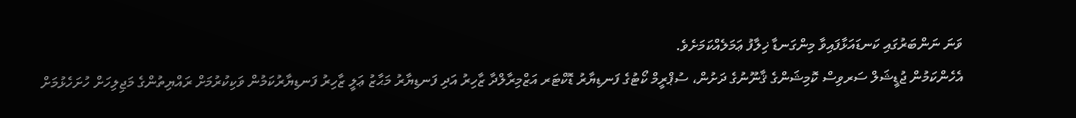ވަނަ ނަންބަރުގައި ކަނޑައަޅާފައިވާ މިންގަނޑާ ޚިލާފު ޢަމަލެއްކަމަށެވެ.
އެހެންކަމުން ޖުޑީޝަލް ސަރވިސް ކޮމިޝަންގެ ޤާނޫނުގެ ދަށުން، ސުޕްރީމް ކޯޓުގެ ފަނޑިޔާރު ޑޮކްޓަރ އަޒްމިރާލްދާ ޒާހިރު އަދި ފަނޑިޔާރު މަޙާޒު ޢަލީ ޒާހިރު ފަނޑިޔާރުކަމުން ވަކިކުރުމަށް ރައްޔިތުންގެ މަޖިލިހަށް ހުށަހެޅުމަށް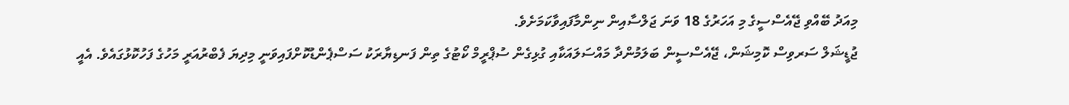މިއަދު ބޭއްވި ޖޭއެސްސީގެ މި އަހަރުގެ 18 ވަނަ ޖަލްސާއިން ނިންމާފައިވާކަމަށެވެ.
ޖުޑީޝަލް ސަރވިސް ކޮމިޝަން، ޖޭއެސްސީން ބަލަމުންދާ މައްސަލައަކާއި ގުޅިގެން ސުޕްރީމް ކޯޓުގެ ތިން ފަނޑިޔާރަކު ސަސްޕެންޑުކޮށްފައިވަނީ މިދިޔަ ފެބްރުއަރީ މަހުގެ ފަހުކޮޅުގައެވެ. އެއީ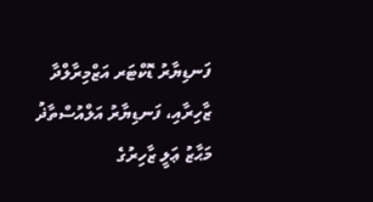ފަނޑިޔާރު ޑޮކްޓަރ އަޒްމިރާލްދާ ޒާހިރާއި، ފަނޑިޔާރު އަލްއުސްތާޛު މަޙާޒު ޢަލީ ޒާހިރުގެ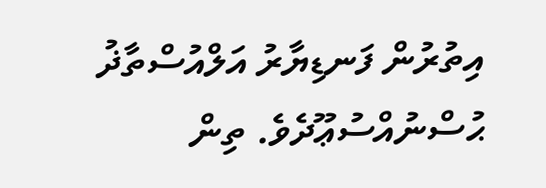އިތުރުން ފަނޑިޔާރު އަލްއުސްތާޛު ޙުސްނުއްސުޢޫދެވެ. ތިން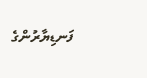ފަނޑިޔާރުންގެ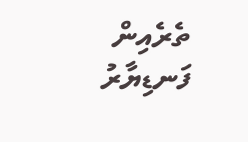ތެރެއިން ފަނޑިޔާރު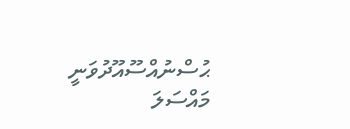ޙުސްނުއްސޫއޫދުވަނީ މައްސަލަ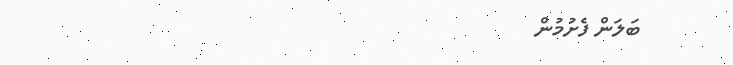ބަލަން ފެށުމުން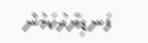ފަނޑިޔާރުކަމުން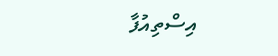އިސްތިއުފާ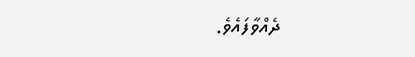ދެއްވާފައެވެ.